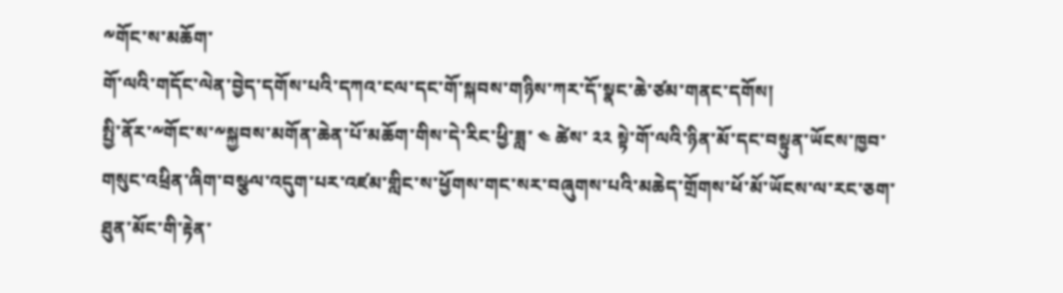༸གོང་ས་མཆོག་
གོ་ལའི་གདོང་ལེན་བྱེད་དགོས་པའི་དཀའ་ངལ་དང་གོ་སྐབས་གཉིས་ཀར་དོ་སྣང་ཆེ་ཙམ་གནང་དགོས།
སྤྱི་ནོར་༸གོང་ས་༸སྐྱབས་མགོན་ཆེན་པོ་མཆོག་གིས་དེ་རིང་ཕྱི་ཟླ་ ༤ ཚེས་ ༢༢ སྟེ་གོ་ལའི་ཉིན་མོ་དང་བསྟུན་ཡོངས་ཁྱབ་གསུང་འཕྲིན་ཞིག་བསྩལ་འདུག་པར་འཛམ་གླིང་ས་ཕྱོགས་གང་སར་བཞུགས་པའི་མཆེད་གྲོགས་ཕོ་མོ་ཡོངས་ལ་རང་ཅག་ཐུན་མོང་གི་རྟེན་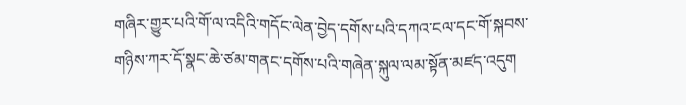གཞིར་གྱུར་པའི་གོ་ལ་འདིའི་གདོང་ལེན་བྱེད་དགོས་པའི་དཀའ་ངལ་དང་གོ་སྐབས་གཉིས་ཀར་དོ་སྣང་ཆེ་ཙམ་གནང་དགོས་པའི་གཞེན་སྐུལ་ལམ་སྟོན་མཛད་འདུག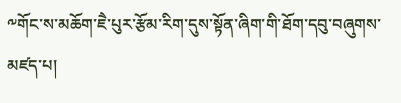༸གོང་ས་མཆོག་ཇཻ་པུར་རྩོམ་རིག་དུས་སྟོན་ཞིག་གི་ཐོག་དབུ་བཞུགས་མཛད་པ།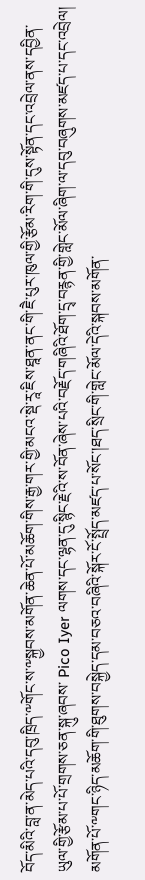བོད་མིའི་བླ་ན་མེད་པའི་དབུ་ཁྲིད་༸གོང་ས་༸སྐྱབས་མགོན་ཆེན་པོ་མཆོག་གིས་རྒྱ་གར་གྱི་མངའ་སྡེ་རཱ་ཇིས་ཐཱན་ནང་གི་ཇཻ་པུར་ཁུལ་གྱི་རྩོམ་རིག་གི་དུས་སྟོན་དང་འབྲེལ་ནས་དབྱིན་ཡུལ་གྱི་རྩོམ་པ་པོ་གྲགས་ཅན་སྐུ་ཞབས་ Pico Iyer ལགས་དང་ལྷན་དུ་སྙིང་རྗེའི་ས་བོན་ཞེས་པའི་བརྗོད་གཞིའི་ཐོག་དྲྭ་བརྙན་གྱི་གླེང་མོལ་ཞིག་ལ་དབུ་བཞུགས་མཛད་པ་དང་འབྲེལ། མགོན་པོ་༸གང་ཉིད་མཆོག་གི་ཐུགས་བསྐྱེད་དམ་བཅའ་བཞིའི་སྐོར་ངོ་སྤྲོད་མཛད་པ་སོང་།ཐད་སྲིང་གི་གླེང་མོལ་དེའི་སྐབས་མགོན་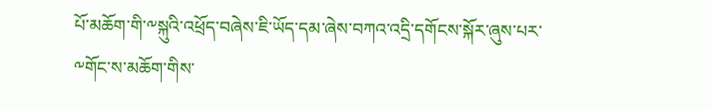པོ་མཆོག་གི་༸སྐུའི་འཕྲོད་བཞེས་ཇི་ཡོད་དམ་ཞེས་བཀའ་འདྲི་དགོངས་སྐོར་ཞུས་པར་༸གོང་ས་མཆོག་གིས་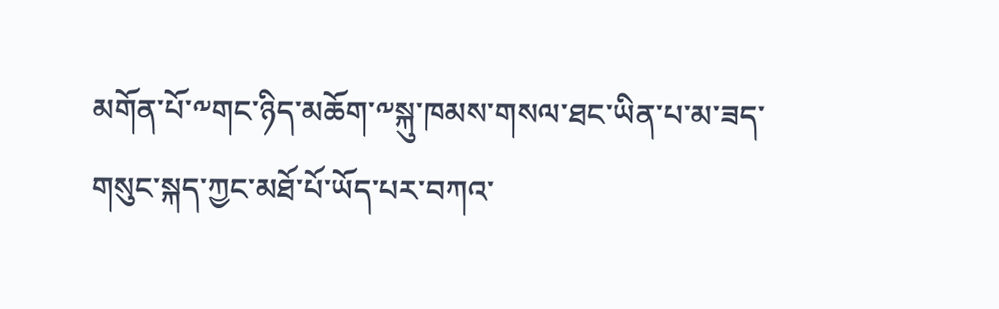མགོན་པོ་༸གང་ཉིད་མཆོག་༸སྐུ་ཁམས་གསལ་ཐང་ཡིན་པ་མ་ཟད་གསུང་སྐད་ཀྱང་མཐོ་པོ་ཡོད་པར་བཀའ་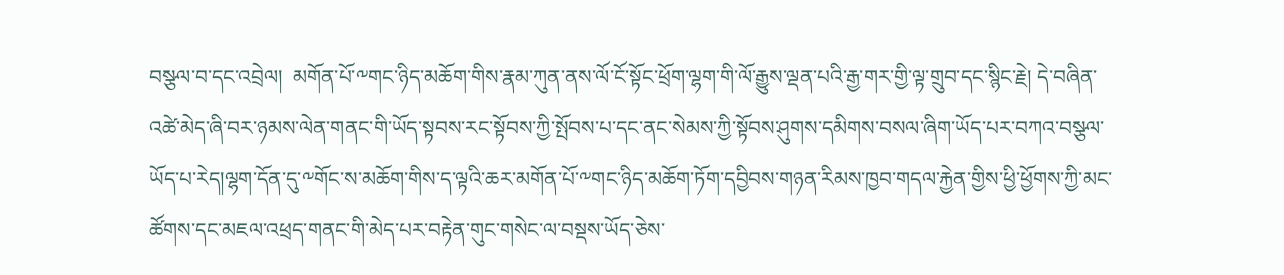བསྩལ་བ་དང་འབྲེལ།  མགོན་པོ་༸གང་ཉིད་མཆོག་གིས་རྣམ་ཀུན་ནས་ལོ་ངོ་སྟོང་ཕྲོག་ལྷག་གི་ལོ་རྒྱུས་ལྡན་པའི་རྒྱ་གར་གྱི་ལྟ་གྲུབ་དང་སྙིང་རྗེ། དེ་བཞིན་འཚེ་མེད་ཞི་བར་ཉམས་ལེན་གནང་གི་ཡོད་སྟབས་རང་སྟོབས་ཀྱི་སྤོབས་པ་དང་ནང་སེམས་ཀྱི་སྟོབས་ཤུགས་དམིགས་བསལ་ཞིག་ཡོད་པར་བཀའ་བསྩལ་ཡོད་པ་རེད།ལྷག་དོན་དུ་༸གོང་ས་མཆོག་གིས་ད་ལྟའི་ཆར་མགོན་པོ་༸གང་ཉིད་མཆོག་ཏོག་དབྱིབས་གཉན་རིམས་ཁྱབ་གདལ་རྐྱེན་གྱིས་ཕྱི་ཕྱོགས་ཀྱི་མང་ཚོགས་དང་མཇལ་འཕྲད་གནང་གི་མེད་པར་བརྟེན་གུང་གསེང་ལ་བསྡས་ཡོད་ཅེས་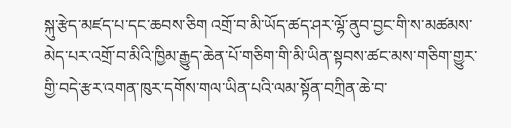སྐུ་རྩེད་མཛད་པ་དང་ཆབས་ཅིག འགྲོ་བ་མི་ཡོད་ཚད་ཤར་ལྷོ་ནུབ་བྱང་གི་ས་མཚམས་མེད་པར་འགྲོ་བ་མིའི་ཁྱིམ་རྒྱུད་ཆེན་པོ་གཅིག་གི་མི་ཡིན་སྟབས་ཚང་མས་གཅིག་གྱུར་གྱི་བདེ་རྩར་འགན་ཁུར་དགོས་གལ་ཡིན་པའི་ལམ་སྟོན་བཀྲིན་ཆེ་བ་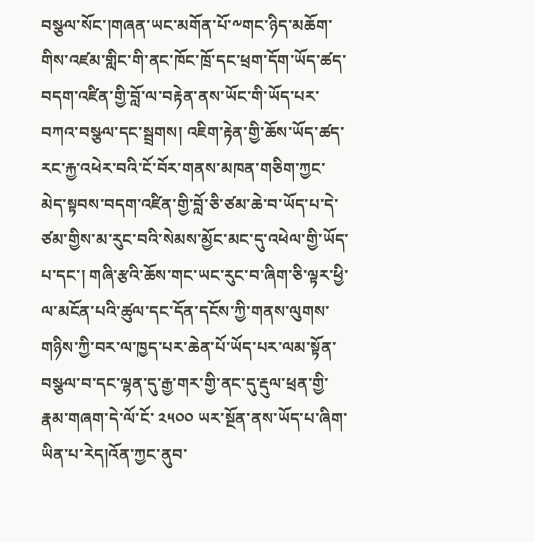བསྩལ་སོང་།གཞན་ཡང་མགོན་པོ་༸གང་ཉིད་མཆོག་གིས་འཛམ་གླིང་གི་ནང་ཁོང་ཁྲོ་དང་ཕྲག་དོག་ཡོད་ཚད་བདག་འཛིན་གྱི་བློ་ལ་བརྟེན་ནས་ཡོང་གི་ཡོད་པར་བཀའ་བསྩལ་དང་སྦྲགས། འཇིག་རྟེན་གྱི་ཆོས་ཡོད་ཚད་རང་རྐྱ་འཕེར་བའི་ངོ་བོར་གནས་མཁན་གཅིག་ཀྱང་མེད་སྟབས་བདག་འཛིན་གྱི་བློ་ཅི་ཙམ་ཆེ་བ་ཡོད་པ་དེ་ཙམ་གྱིས་མ་རུང་བའི་སེམས་མྱོང་མང་དུ་འཕེལ་གྱི་ཡོད་པ་དང་། གཞི་རྩའི་ཆོས་གང་ཡང་རུང་བ་ཞིག་ཅི་ལྟར་ཕྱི་ལ་མངོན་པའི་ཚུལ་དང་དོན་དངོས་ཀྱི་གནས་ལུགས་གཉིས་ཀྱི་བར་ལ་ཁྱད་པར་ཆེན་པོ་ཡོད་པར་ལམ་སྟོན་བསྩལ་བ་དང་ལྷན་དུ་རྒྱ་གར་གྱི་ནང་དུ་རྡུལ་ཕྲན་གྱི་རྣམ་གཞག་དེ་ལོ་ངོ་ ༢༥༠༠ ཡར་སྔོན་ནས་ཡོད་པ་ཞིག་ཡིན་པ་རེད།འོན་ཀྱང་ནུབ་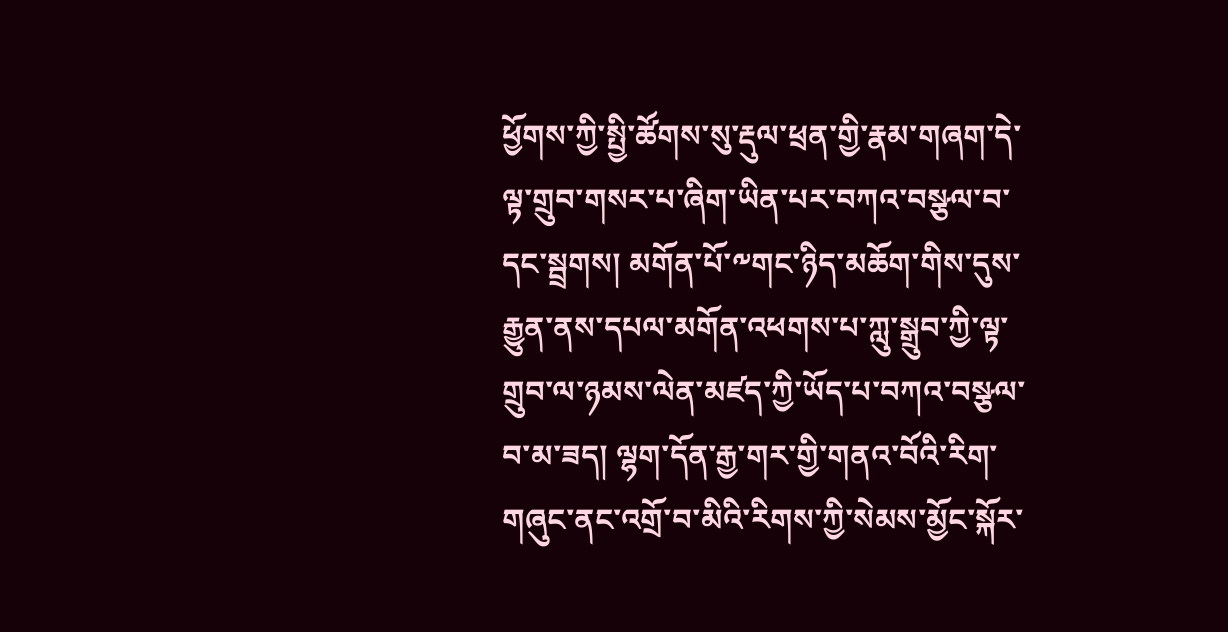ཕྱོགས་ཀྱི་སྤྱི་ཚོགས་སུ་རྡུལ་ཕྲན་གྱི་རྣམ་གཞག་དེ་ལྟ་གྲུབ་གསར་པ་ཞིག་ཡིན་པར་བཀའ་བསྩལ་བ་དང་སྦྲགས། མགོན་པོ་༸གང་ཉིད་མཆོག་གིས་དུས་རྒྱུན་ནས་དཔལ་མགོན་འཕགས་པ་ཀླུ་སྒྲུབ་ཀྱི་ལྟ་གྲུབ་ལ་ཉམས་ལེན་མཛད་ཀྱི་ཡོད་པ་བཀའ་བསྩལ་བ་མ་ཟད། ལྷག་དོན་རྒྱ་གར་གྱི་གནའ་བོའི་རིག་གཞུང་ནང་འགྲོ་བ་མིའི་རིགས་ཀྱི་སེམས་མྱོང་སྐོར་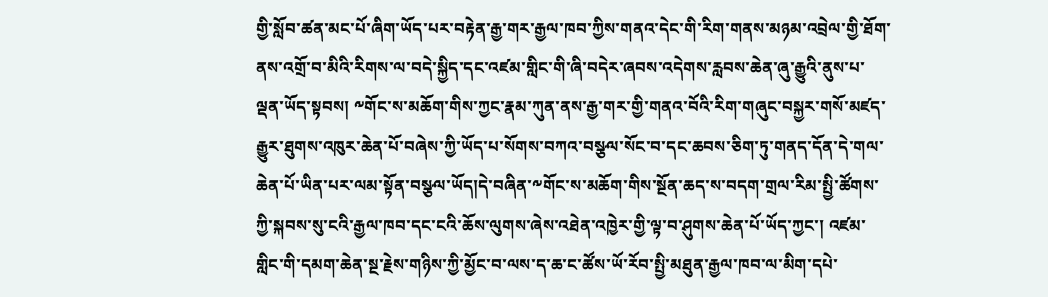གྱི་སློབ་ཚན་མང་པོ་ཞིག་ཡོད་པར་བརྟེན་རྒྱ་གར་རྒྱལ་ཁབ་ཀྱིས་གནའ་དེང་གི་རིག་གནས་མཉམ་འབྲེལ་གྱི་ཐོག་ནས་འགྲོ་བ་མིའི་རིགས་ལ་བདེ་སྐྱིད་དང་འཛམ་གླིང་གི་ཞི་བདེར་ཞབས་འདེགས་རླབས་ཆེན་ཞུ་རྒྱུའི་ནུས་པ་ལྡན་ཡོད་སྟབས། ༸གོང་ས་མཆོག་གིས་ཀྱང་རྣམ་ཀུན་ནས་རྒྱ་གར་གྱི་གནའ་བོའི་རིག་གཞུང་བསྐྱར་གསོ་མཛད་རྒྱུར་ཐུགས་འཁུར་ཆེན་པོ་བཞེས་ཀྱི་ཡོད་པ་སོགས་བཀའ་བསྩལ་སོང་བ་དང་ཆབས་ཅིག་ཏུ་གནད་དོན་དེ་གལ་ཆེན་པོ་ཡིན་པར་ལམ་སྟོན་བསྩལ་ཡོད།དེ་བཞིན་༸གོང་ས་མཆོག་གིས་སྔོན་ཆད་ས་བདག་གྲལ་རིམ་སྤྱི་ཚོགས་ཀྱི་སྐབས་སུ་ངའི་རྒྱལ་ཁབ་དང་ངའི་ཆོས་ལུགས་ཞེས་འཐེན་འཁྱེར་གྱི་ལྟ་བ་ཤུགས་ཆེན་པོ་ཡོད་ཀྱང་། འཛམ་གླིང་གི་དམག་ཆེན་སྔ་རྗེས་གཉིས་ཀྱི་མྱོང་བ་ལས་ད་ཆ་ང་ཚོས་ཡོ་རོབ་སྤྱི་མཐུན་རྒྱལ་ཁབ་ལ་མིག་དཔེ་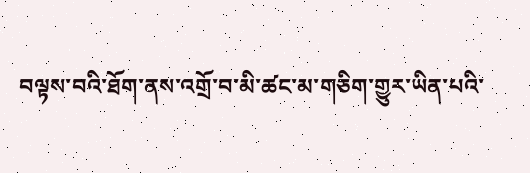བལྟས་བའི་ཐོག་ནས་འགྲོ་བ་མི་ཚང་མ་གཅིག་གྱུར་ཡིན་པའི་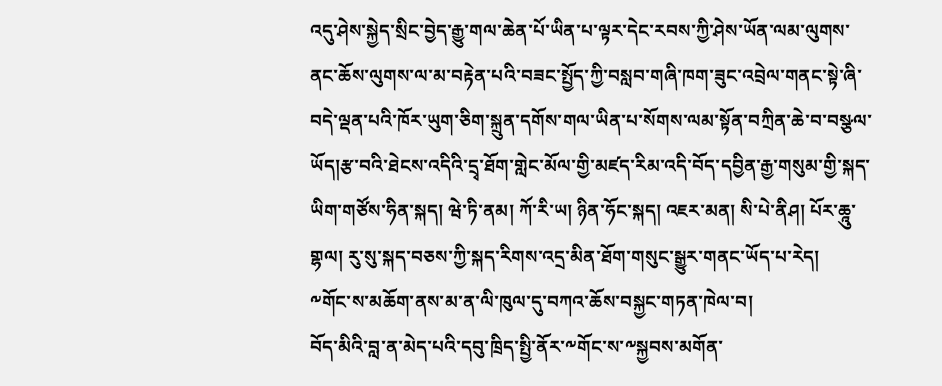འདུ་ཤེས་སྐྱེད་སྲིང་བྱེད་རྒྱུ་གལ་ཆེན་པོ་ཡིན་པ་ལྟར་དེང་རབས་ཀྱི་ཤེས་ཡོན་ལམ་ལུགས་ནང་ཆོས་ལུགས་ལ་མ་བརྟེན་པའི་བཟང་སྤྱོད་ཀྱི་བསླབ་གཞི་ཁག་ཟུང་འབྲེལ་གནང་སྟེ་ཞི་བདེ་ལྡན་པའི་ཁོར་ཡུག་ཅིག་སྐྲུན་དགོས་གལ་ཡིན་པ་སོགས་ལམ་སྟོན་བཀྲིན་ཆེ་བ་བསྩལ་ཡོད།རྩ་བའི་ཐེངས་འདིའི་དྲྭ་ཐོག་གླེང་མོལ་གྱི་མཛད་རིམ་འདི་བོད་དབྱིན་རྒྱ་གསུམ་གྱི་སྐད་ཡིག་གཙོས་ཧིན་སྐད། ཝེ་ཏི་ནམ། ཀོ་རི་ཡ། ཉིན་ཧོང་སྐད། འཇར་མན། སི་པེ་ནིཤ། པོར་ཆཱུ་གྷལ། རུ་སུ་སྐད་བཅས་ཀྱི་སྐད་རིགས་འདྲ་མིན་ཐོག་གསུང་སྒྱུར་གནང་ཡོད་པ་རེད།
༸གོང་ས་མཆོག་ནས་མ་ན་ལི་ཁུལ་དུ་བཀའ་ཆོས་བསྐྱང་གཏན་ཁེལ་བ།
བོད་མིའི་བླ་ན་མེད་པའི་དབུ་ཁྲིད་སྤྱི་ནོར་༸གོང་ས་༸སྐྱབས་མགོན་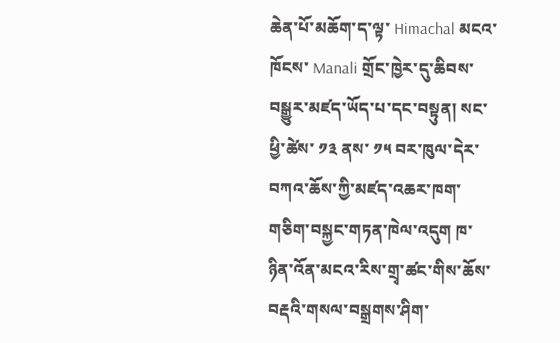ཆེན་པོ་མཆོག་ད་ལྟ་ Himachal མངའ་ཁོངས་ Manali གྲོང་ཁྱེར་དུ་ཆིབས་བསྒྱུར་མཛད་ཡོད་པ་དང་བསྟུན། སང་ཕྱི་ཚེས་ ༡༣ ནས་ ༡༥ བར་ཁུལ་དེར་བཀའ་ཆོས་ཀྱི་མཛད་འཆར་ཁག་གཅིག་བསྐྱང་གཏན་ཁེལ་འདུག ཁ་ཉིན་འོན་མངའ་རིས་གྲྭ་ཚང་གིས་ཆོས་བརྡའི་གསལ་བསྒྲགས་ཤིག་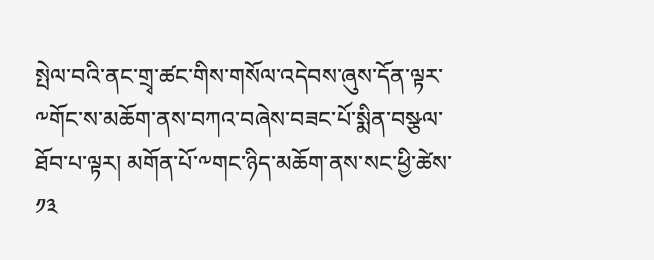སྤེལ་བའི་ནང་གྲྭ་ཚང་གིས་གསོལ་འདེབས་ཞུས་དོན་ལྟར་༸གོང་ས་མཆོག་ནས་བཀའ་བཞེས་བཟང་པོ་སྨིན་བསྩལ་ཐོབ་པ་ལྟར། མགོན་པོ་༸གང་ཉིད་མཆོག་ནས་སང་ཕྱི་ཚེས་ ༡༣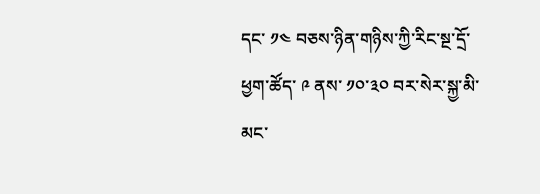དང་ ༡༤ བཅས་ཉིན་གཉིས་ཀྱི་རིང་སྔ་དྲོ་ཕྱག་ཚོད་ ༩ ནས་ ༡༠་༣༠ བར་སེར་སྐྱ་མི་མང་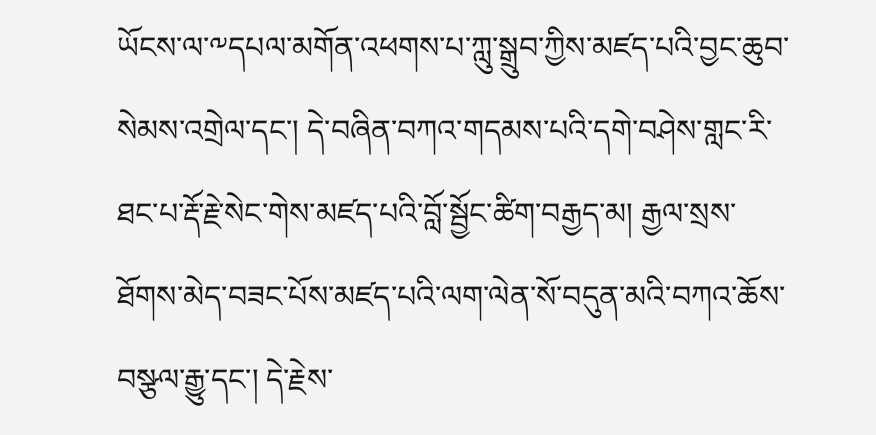ཡོངས་ལ་༸དཔལ་མགོན་འཕགས་པ་ཀླུ་སྒྲུབ་ཀྱིས་མཛད་པའི་བྱང་ཆུབ་སེམས་འགྲེལ་དང་། དེ་བཞིན་བཀའ་གདམས་པའི་དགེ་བཤེས་གླང་རི་ཐང་པ་རྡོ་རྗེ་སེང་གེས་མཛད་པའི་བློ་སྦྱོང་ཚིག་བརྒྱད་མ། རྒྱལ་སྲས་ཐོགས་མེད་བཟང་པོས་མཛད་པའི་ལག་ལེན་སོ་བདུན་མའི་བཀའ་ཆོས་བསྩལ་རྒྱུ་དང་། དེ་རྗེས་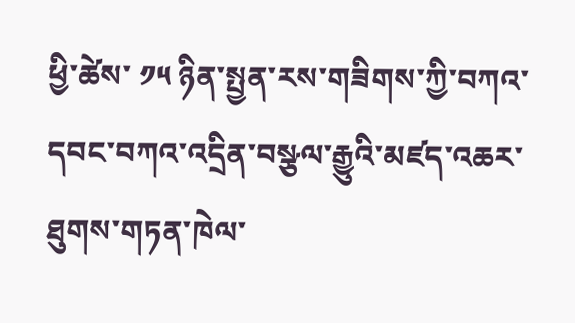ཕྱི་ཚེས་ ༡༥ ཉིན་སྤྱན་རས་གཟིགས་ཀྱི་བཀའ་དབང་བཀའ་འདྲིན་བསྩལ་རྒྱུའི་མཛད་འཆར་ཐུགས་གཏན་ཁེལ་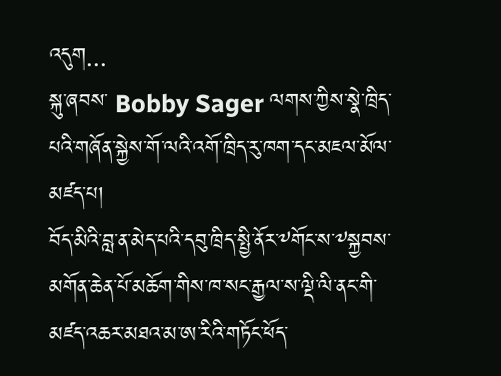འདུག...
སྐུ་ཞབས་ Bobby Sager ལགས་ཀྱིས་སྣེ་ཁྲིད་པའི་གཞོན་སྐྱེས་གོ་ལའི་འགོ་ཁྲིད་རུ་ཁག་དང་མཇལ་མོལ་མཛད་པ།
བོད་མིའི་བླ་ན་མེད་པའི་དབུ་ཁྲིད་སྤྱི་ནོར་༸གོང་ས་༸སྐྱབས་མགོན་ཆེན་པོ་མཆོག་གིས་ཁ་སང་རྒྱལ་ས་ལྡི་ལི་ནང་གི་མཛད་འཆར་མཐའ་མ་ཨ་རིའི་གཏོང་ཕོད་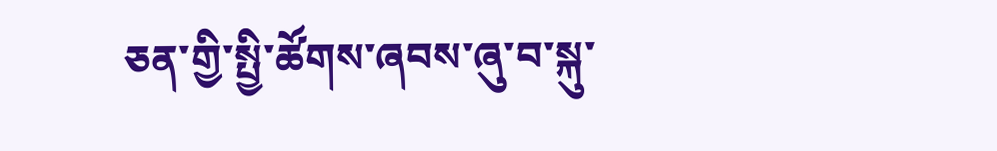ཅན་གྱི་སྤྱི་ཚོགས་ཞབས་ཞུ་བ་སྐུ་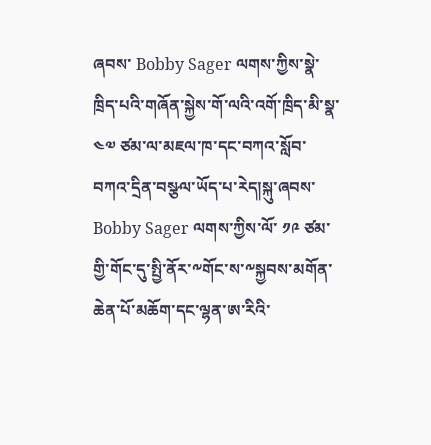ཞབས་ Bobby Sager ལགས་ཀྱིས་སྣེ་ཁྲིད་པའི་གཞོན་སྐྱེས་གོ་ལའི་འགོ་ཁྲིད་མི་སྣ་ ༤༧ ཙམ་ལ་མཇལ་ཁ་དང་བཀའ་སློབ་བཀའ་དྲིན་བསྩལ་ཡོད་པ་རེད།སྐུ་ཞབས་ Bobby Sager ལགས་ཀྱིས་ལོ་ ༡༩ ཙམ་གྱི་གོང་དུ་སྤྱི་ནོར་༸གོང་ས་༸སྐྱབས་མགོན་ཆེན་པོ་མཆོག་དང་ལྷན་ཨ་རིའི་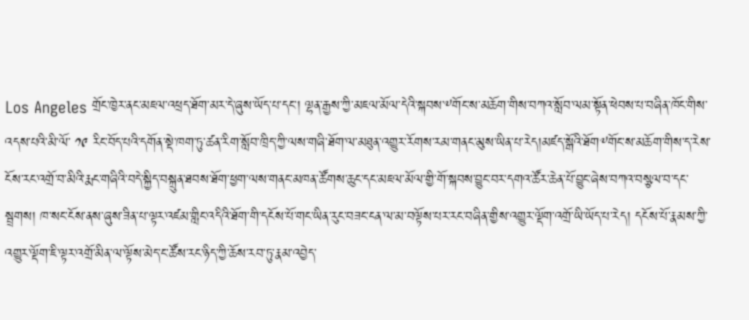Los Angeles གྲོང་ཁྱེར་ནང་མཇལ་འཕྲད་ཐོག་མར་དེ་ཞུས་ཡོད་པ་དང་། ལྷན་རྒྱས་ཀྱི་མཇལ་མོལ་དེའི་སྐབས་༸གོང་ས་མཆོག་གིས་བཀའ་སློབ་ལམ་སྟོན་ཕེབས་པ་བཞིན་ཁོང་གིས་འདས་པའི་མི་ལོ་ ༡༩ རིང་བོད་པའི་དགོན་སྡེ་ཁག་ཏུ་ཚན་རིག་སློབ་ཁྲིད་ཀྱི་ལས་གཞི་ཐོག་ལ་མཐུན་འགྱུར་རོགས་རམ་གནང་མུས་ཡིན་པ་རེད།མཛད་སྒོའི་ཐོག༸གོང་ས་མཆོག་གིས་ད་རེས་ངོས་རང་འགྲོ་བ་མིའི་རྨང་གཞིའི་བདེ་སྐྱིད་བསྐྲུན་ཐབས་ཐོག་ཕྱག་ལས་གནང་མཁན་ཚོགས་ཆུང་དང་མཇལ་མོལ་གྱི་གོ་སྐབས་བྱུང་བར་དགའ་ཚོར་ཆེན་པོ་བྱུང་ཞེས་བཀའ་བསྩལ་བ་དང་སྦྲགས། ཁ་སང་ངོས་ནས་ཞུས་ཟིན་པ་ལྟར་འཛམ་གླིང་འདིའི་ཐོག་གི་དངོས་པོ་གང་ཡིན་རུང་བཟང་ངན་ལ་མ་བལྟོས་པར་རང་བཞིན་གྱིས་འགྱུར་ལྡོག་འགྲོ་ཡི་ཡོད་པ་རེད། དངོས་པོ་རྣམས་ཀྱི་འགྱུར་ལྡོག་ཇི་ལྟར་འགྲོ་མིན་ལ་ལྟོས་མེད་ང་ཚོས་རང་ཉིད་ཀྱི་ཆོས་རབ་ཏུ་རྣམ་འབྱེད་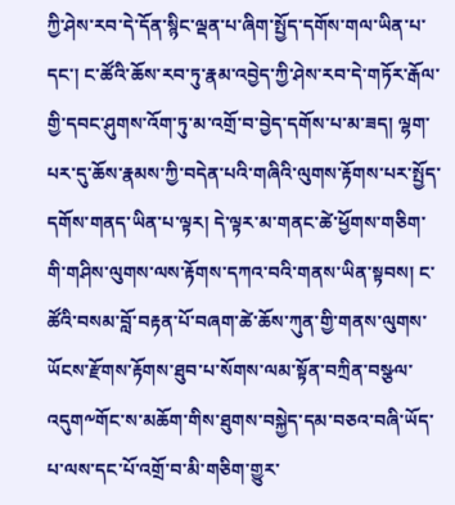ཀྱི་ཤེས་རབ་དེ་དོན་སྙིང་ལྡན་པ་ཞིག་སྤྱོད་དགོས་གལ་ཡིན་པ་དང་། ང་ཚོའི་ཆོས་རབ་ཏུ་རྣམ་འབྱེད་ཀྱི་ཤེས་རབ་དེ་གཏོར་རྒོལ་གྱི་དབང་ཤུགས་འོག་ཏུ་མ་འགྲོ་བ་བྱེད་དགོས་པ་མ་ཟད། ལྷག་པར་དུ་ཆོས་རྣམས་ཀྱི་བདེན་པའི་གཞིའི་ལུགས་རྟོགས་པར་སྤྱོད་དགོས་གནད་ཡིན་པ་ལྟར། དེ་ལྟར་མ་གནང་ཚེ་ཕྱོགས་གཅིག་གི་གཤིས་ལུགས་ལས་རྟོགས་དཀའ་བའི་གནས་ཡིན་སྟབས། ང་ཚོའི་བསམ་བློ་བརྟན་པོ་བཞག་ཚེ་ཆོས་ཀུན་གྱི་གནས་ལུགས་ཡོངས་རྫོགས་རྟོགས་ཐུབ་པ་སོགས་ལམ་སྟོན་བཀྲིན་བསྩལ་འདུག༸གོང་ས་མཆོག་གིས་ཐུགས་བསྐྱེད་དམ་བཅའ་བཞི་ཡོད་པ་ལས་དང་པོ་འགྲོ་བ་མི་གཅིག་གྱུར་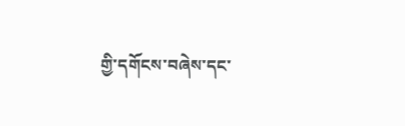གྱི་དགོངས་བཞེས་དང་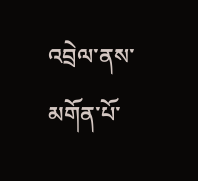འབྲེལ་ནས་མགོན་པོ་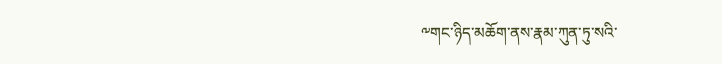༸གང་ཉིད་མཆོག་ནས་རྣམ་ཀུན་ཏུ་སའི་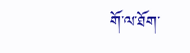གོ་ལ་ཐོག་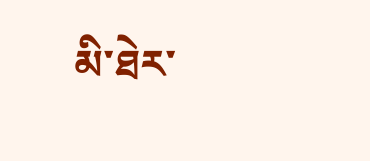མི་ཐེར་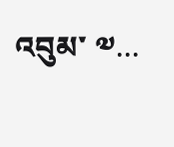འབུམ་ ༧...